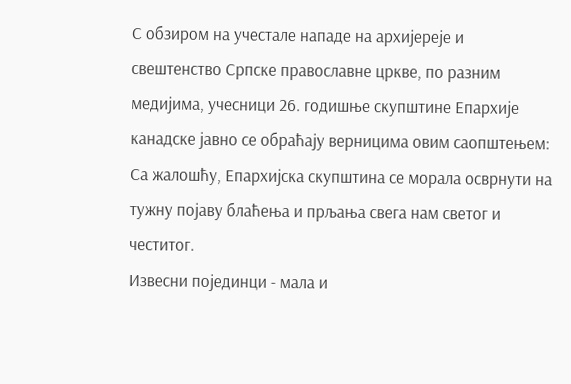С обзиром на учестале нападе на архијереје и свештенство Српске православне цркве, по разним медијима, учесници 26. годишње скупштине Епархије канадске јавно се обраћају верницима овим саопштењем:
Са жалошћу, Епархијска скупштина се морала осврнути на тужну појаву блаћења и прљања свега нам светог и честитог.
Извесни појединци - мала и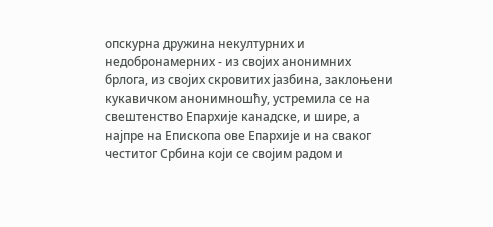опскурна дружина некултурних и недобронамерних - из својих анонимних брлога, из својих скровитих јазбина, заклоњени кукавичком анонимношћу, устремила се на свештенство Епархије канадске, и шире, а најпре на Епископа ове Епархије и на сваког честитог Србина који се својим радом и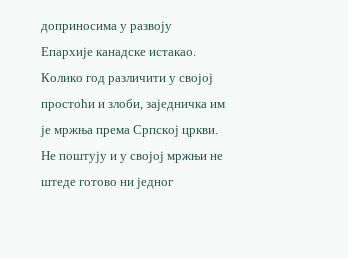доприносима у развоју Епархије канадске истакао. Колико год различити у својој простоћи и злоби, заједничка им је мржња према Српској цркви. Не поштују и у својој мржњи не штеде готово ни једног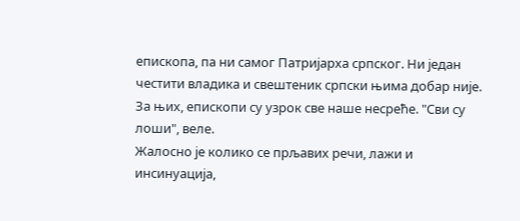епископа, па ни самог Патријарха српског. Ни један честити владика и свештеник српски њима добар није. За њих, епископи су узрок све наше несреће. "Сви су лоши", веле.
Жалосно је колико се прљавих речи, лажи и инсинуација,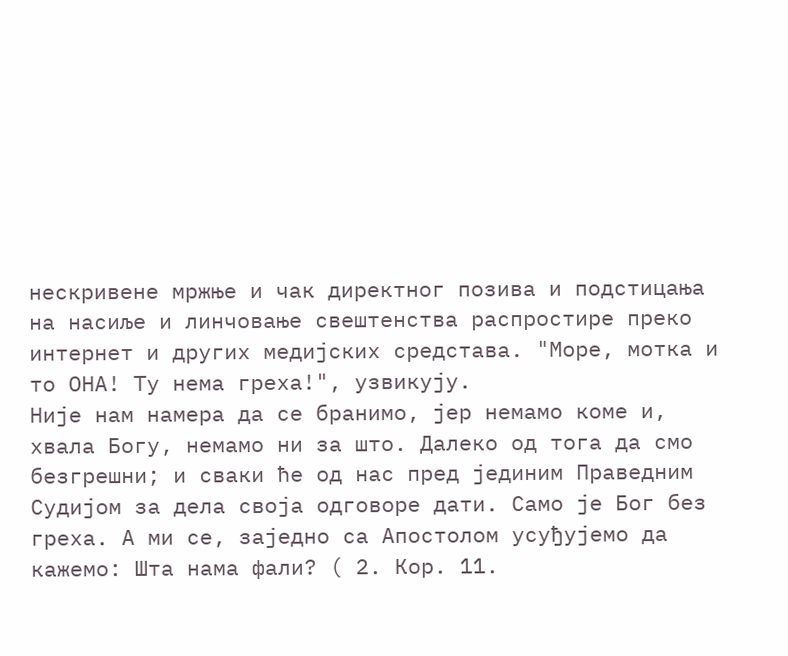нескривене мржње и чак директног позива и подстицања на насиље и линчовање свештенства распростире преко интернет и других медијских средстава. "Море, мотка и то ОНА! Ту нема греха!", узвикују.
Није нам намера да се бранимо, јер немамо коме и, хвала Богу, немамо ни за што. Далеко од тога да смо безгрешни; и сваки ће од нас пред јединим Праведним Судијом за дела своја одговоре дати. Само је Бог без греха. А ми се, заједно са Апостолом усуђујемо да кажемо: Шта нама фали? ( 2. Кор. 11.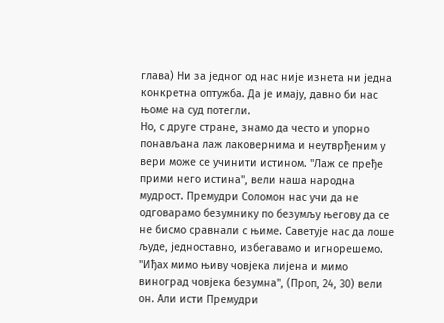глава) Ни за једног од нас није изнета ни једна конкретна оптужба. Да је имају, давно би нас њоме на суд потегли.
Но, с друге стране, знамо да често и упорно понављана лаж лаковернима и неутврђеним у вери може се учинити истином. "Лаж се пређе прими него истина", вели наша народна мудрост. Премудри Соломон нас учи да не одговарамо безумнику по безумљу његову да се не бисмо сравнали с њиме. Саветује нас да лоше људе, једноставно, избегавамо и игнорешемо. "Иђах мимо њиву човјека лијена и мимо виноград човјека безумна", (Проп, 24, 30) вели он. Али исти Премудри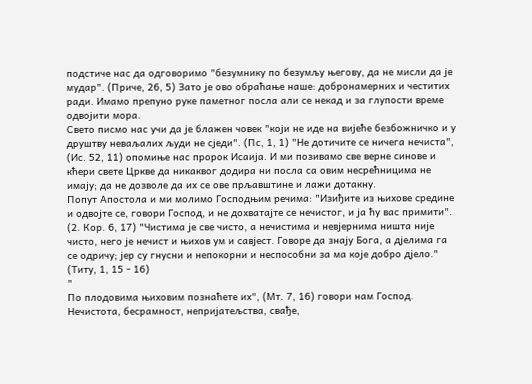подстиче нас да одговоримо "безумнику по безумљу његову, да не мисли да је мудар". (Приче, 26, 5) Зато је ово обраћање наше: добронамерних и честитих ради. Имамо препуно руке паметног посла али се некад и за глупости време одвојити мора.
Свето писмо нас учи да је блажен човек "који не иде на вијеће безбожничко и у друштву неваљалих људи не сједи". (Пс, 1, 1) "Не дотичите се ничега нечиста", (Ис. 52, 11) опомиње нас пророк Исаија. И ми позивамо све верне синове и кћери свете Цркве да никаквог додира ни посла са овим несрећницима не имају; да не дозволе да их се ове прљавштине и лажи дотакну.
Попут Апостола и ми молимо Господњим речима: "Изиђите из њихове средине и одвојте се, говори Господ, и не дохватајте се нечистог, и ја ћу вас примити". (2. Кор. 6, 17) "Чистима је све чисто, а нечистима и невјернима ништа није чисто, него је нечист и њихов ум и савјест. Говоре да знају Бога, а дјелима га се одричу; јер су гнусни и непокорни и неспособни за ма које добро дјело." (Титу, 1, 15 - 16)
"
По плодовима њиховим познаћете их", (Мт. 7, 16) говори нам Господ. Нечистота, бесрамност, непријатељства, свађе,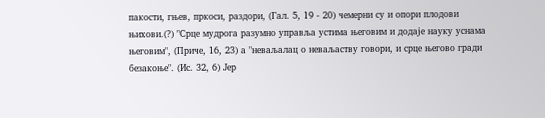пакости, гњев, пркоси, раздори, (Гал. 5, 19 - 20) чемерни су и опори плодови њихови.(?) "Срце мудрога разумно управља устима његовим и додаје науку уснама његовим", (Приче, 16, 23) а "неваљалац о неваљаству говори, и срце његово гради безакоње". (Ис. 32, 6) Јер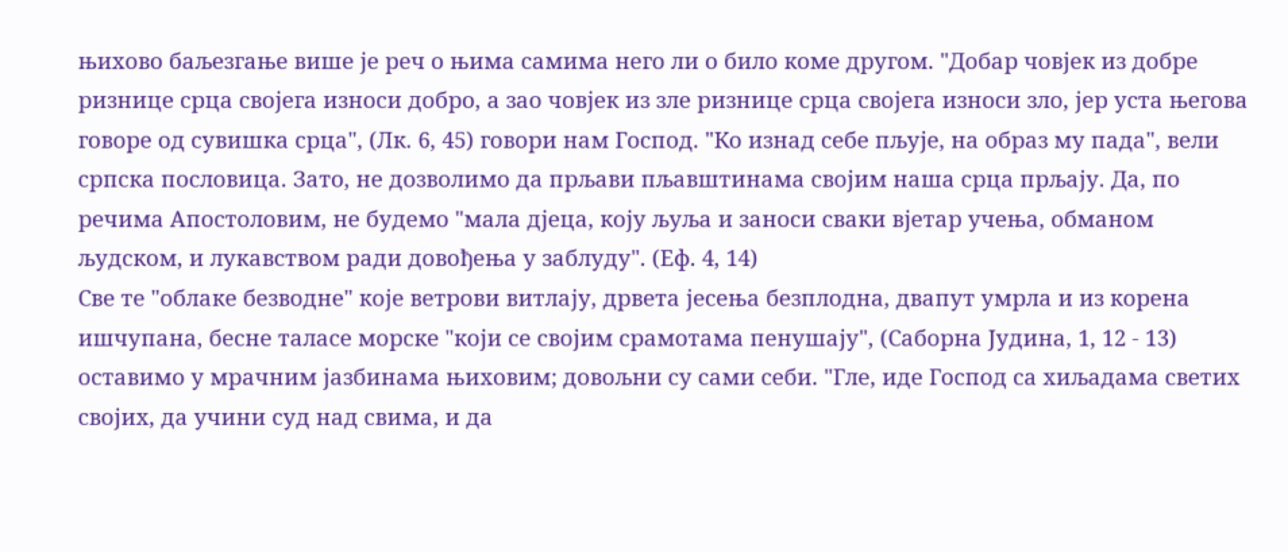њихово баљезгање више је реч о њима самима него ли о било коме другом. "Добар човјек из добре ризнице срца својега износи добро, а зао човјек из зле ризнице срца својега износи зло, јер уста његова говоре од сувишка срца", (Лк. 6, 45) говори нам Господ. "Ко изнад себе пљује, на образ му пада", вели српска пословица. Зато, не дозволимо да прљави пљавштинама својим наша срца прљају. Да, по речима Апостоловим, не будемо "мала дјеца, коју љуља и заноси сваки вјетар учења, обманом људском, и лукавством ради довођења у заблуду". (Еф. 4, 14)
Све те "облаке безводне" које ветрови витлају, дрвета јесења безплодна, двапут умрла и из корена ишчупана, бесне таласе морске "који се својим срамотама пенушају", (Саборна Јудина, 1, 12 - 13) оставимо у мрачним јазбинама њиховим; довољни су сами себи. "Гле, иде Господ са хиљадама светих својих, да учини суд над свима, и да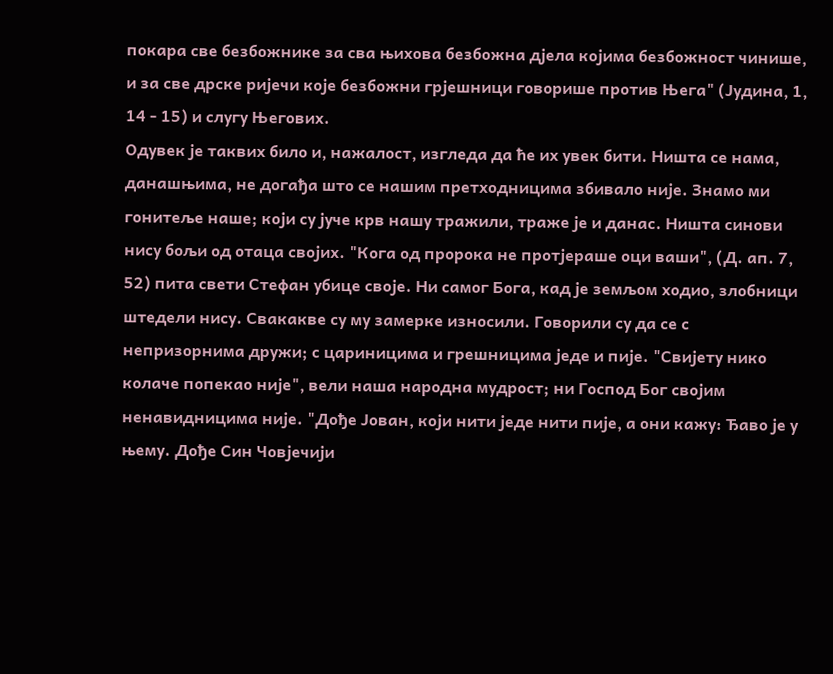покара све безбожнике за сва њихова безбожна дјела којима безбожност чинише, и за све дрске ријечи које безбожни грјешници говорише против Њега" (Јудина, 1, 14 - 15) и слугу Његових.
Одувек је таквих било и, нажалост, изгледа да ће их увек бити. Ништа се нама, данашњима, не догађа што се нашим претходницима збивало није. Знамо ми гонитеље наше; који су јуче крв нашу тражили, траже је и данас. Ништа синови нису бољи од отаца својих. "Кога од пророка не протјераше оци ваши", (Д. ап. 7, 52) пита свети Стефан убице своје. Ни самог Бога, кад је земљом ходио, злобници штедели нису. Свакакве су му замерке износили. Говорили су да се с непризорнима дружи; с цариницима и грешницима једе и пије. "Свијету нико колаче попекао није", вели наша народна мудрост; ни Господ Бог својим ненавидницима није. "Дође Јован, који нити једе нити пије, а они кажу: Ђаво је у њему. Дође Син Човјечији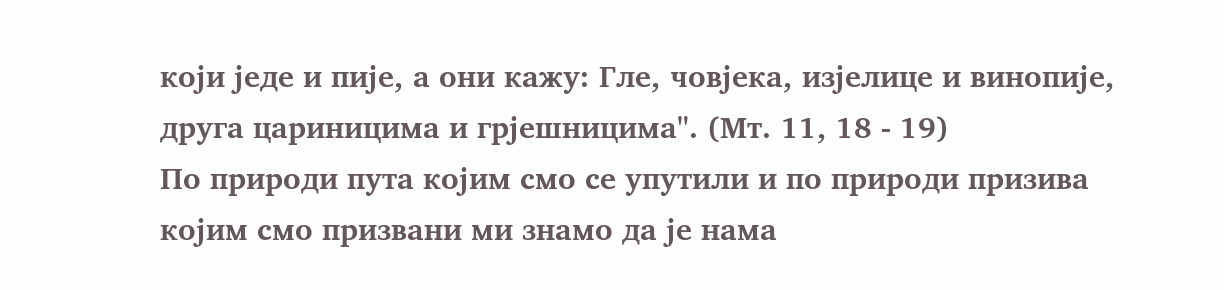који једе и пије, а они кажу: Гле, човјека, изјелице и винопије, друга цариницима и грјешницима". (Мт. 11, 18 - 19)
По природи пута којим смо се упутили и по природи призива којим смо призвани ми знамо да је нама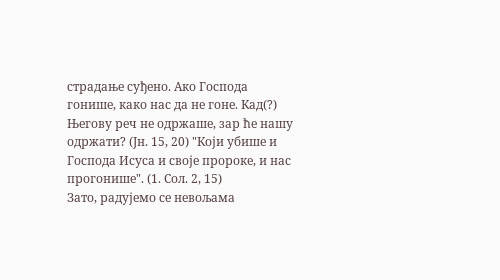страдање суђено. Ако Господа гонише, како нас да не гоне. Кад(?) Његову реч не одржаше, зар ће нашу одржати? (Јн. 15, 20) "Који убише и Господа Исуса и своје пророке, и нас прогонише". (1. Сол. 2, 15)
Зато, радујемо се невољама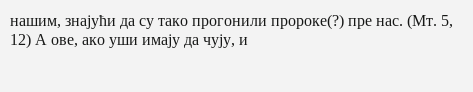нашим, знајући да су тако прогонили пророке(?) пре нас. (Мт. 5, 12) А ове, ако уши имају да чују, и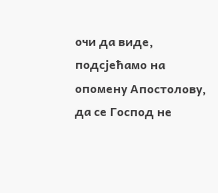очи да виде, подсјећамо на опомену Апостолову, да се Господ не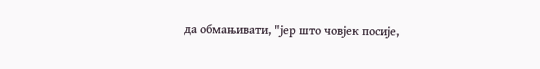да обмањивати, "јер што човјек посије,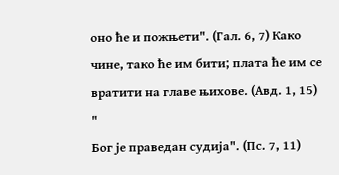оно ће и пожњети". (Гал. 6, 7) Како чине, тако ће им бити; плата ће им се вратити на главе њихове. (Авд. 1, 15)
"
Бог је праведан судија". (Пс. 7, 11)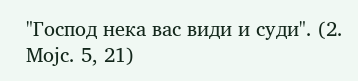"Господ нека вас види и суди". (2. Мојс. 5, 21)